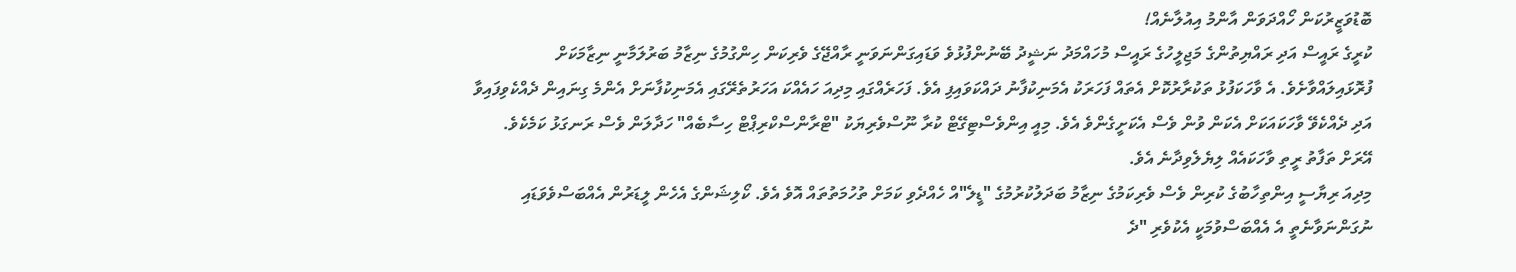ބޮޑުވަޒީރުކަން ހޯއްދަވަން އާންމު އިއުލާނެއް!
ކުރީގެ ރައީސް އަދި ރައްޔިތުންގެ މަޖިލީހުގެ ރައީސް މުހައްމަދު ނަޝީދު ބޭނުންފުޅުވެ ވަޑައިގަންނަވަނީ ރާއްޖޭގެ ވެރިކަން ހިންގުމުގެ ނިޒާމު ބަރުލަމާނީ ނިޒާމަކަށް ފުރޮޅައިލައްވާށެވެ. އެ ވާހަކަފުޅު ތަކުރާރުކޮށް އެތައް ފަހަރަކު އެމަނިކުފާނު ދައްކަވައިފި އެވެ. ފަހަރެއްގައި މިދިއަ ހައެއްކަ އަހަރުތެރޭގައި އެމަނިކުފާނަށް އެންމެ ގިނައިން ދެއްކެވިފައިވާ އަދި ދެއްކެވޭ ވާހަކައަކަށް އެކަން ވުން ވެސް އެކަށީގެންވެ އެވެ. މިއީ އިންވެސްޓިގޭޓް ކުރާ ނޫސްވެރިޔަކު "ޓްރާންސްކްރިޕްޓް ހިސާބެއް" ހަދާލަން ވެސް ރަނގަޅު ކަމެކެވެ. އޭރަށް ތަފާތު ރީތި ވާހަކައެއް ލިޔެލެވިދާނެ އެވެ.
މިދިއަ ރިޔާސީ އިންތިހާބުގެ ކުރިން ވެސް ވެރިކަމުގެ ނިޒާމު ބަދަލުކުރުމުގެ "ޑީލެ"އް ހެއްދެވި ކަމަށް ތުހުމަތުތައް އޮވެ އެވެ. ކޯލިޝަންގެ އެހެން ލީޑަރުން އެއްބަސްވެވަޑައި ނުގަންނަވާނެތީ އެ އެއްބަސްވުމަކީ އެކުވެރި "ދެ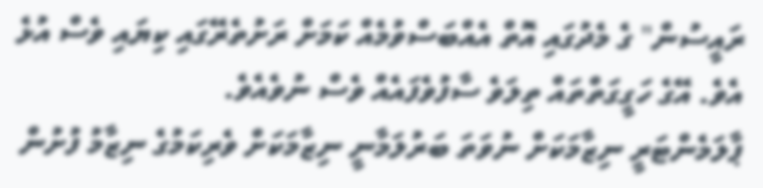ރައީސުން" ގެ މެދުގައި އޮތް އެއްބަސްވުމެއް ކަމަށް ރަށުތެރޭގައި ކިޔައި ވެސް އުޅެ އެވެ. އޭގެ ހަގީގަތްތައް ތިލަވެ ސާފުވެފައެއް ވެސް ނުވެއެވެ.
ޕާލަމެންޓަރީ ނިޒާމަކަށް ނުވަތަ ބަރުލަމާނީ ނިޒާމަކަށް ވެރިކަމުގެ ނިޒާމު ފުށުން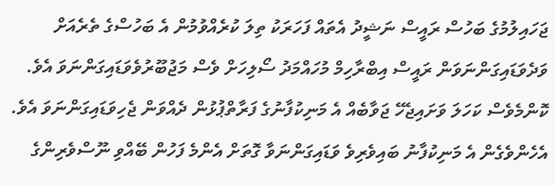ޖަހައިލުމުގެ ބަހުސް ރައީސް ނަޝީދު އެތައް ފަހަރަކު ތިލަ ކުރެއްވުމުން އެ ބަހުސްގެ ތެރެއަށް ވަދެވަޑައިގަންނަވަން ރައީސް އިބްރާހިމް މުހައްމަދު ސޯލިހަށް ވެސް މަޖުބޫރުވެވަޑައިގަންނަވަ އެވެ. ކޮންމެވެސް ކަހަލަ ވަށައިޖެހޭ ޖަވާބެއް އެ މަނިކުފާނުގެ ފަރާތްޕުޅުން ދެއްވަން ޖެހިވަޑައިގަންނަވަ އެވެ.
އެހެންވެގެން އެ މަނިކުފާނު ބައިވެރިވެ ވަޑައިގަންނަވާ ގޮތަށް އެންމެ ފަހުން ބޭއްވި ނޫސްވެރިންގެ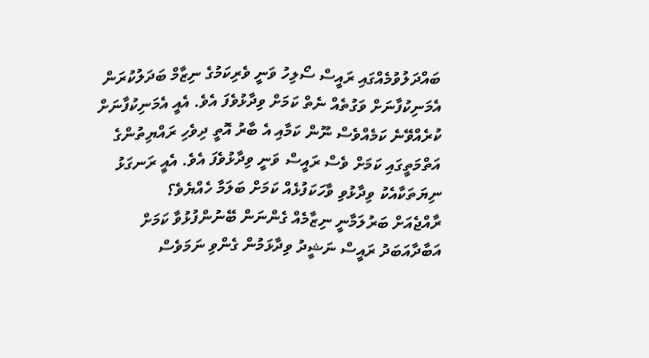ބައްދަލުވުމެއްގައި ރައީސް ސޯލިހު ވަނީ ވެރިކަމުގެ ނިޒާމް ބަދަލުކުރަން އެމަނިކުފާނަށް ވަގުތެއް ނެތް ކަމަށް ވިދާޅުވެފަ އެވެ. އެއީ އެމަނިކުފާނަށް ކުރެއްވޭނެ ކަމެއްވެސް ނޫން ކަމާއި އެ ބާރު އޮތީ ދިވެހި ރައްޔިތުންގެ އަތްމަތީގައި ކަމަށް ވެސް ރައީސް ވަނީ ވިދާޅުވެފަ އެވެ. އެއީ ރަނގަޅު ނިޔަތަކާއެކު ވިދާޅުވި ވާހަކަފުޅެއް ކަމަށް ބަލަމާ ހެއްޔެވެ؟
ރާއްޖެއަށް ބަރުލަމާނީ ނިޒާމެއް ގެންނަން ބޭނުންފުޅުވާ ކަމަށް އަބާދާއަބަދު ރައީސް ނަޝީދު ވިދާޅަމުން ގެންވި ނަމަވެސް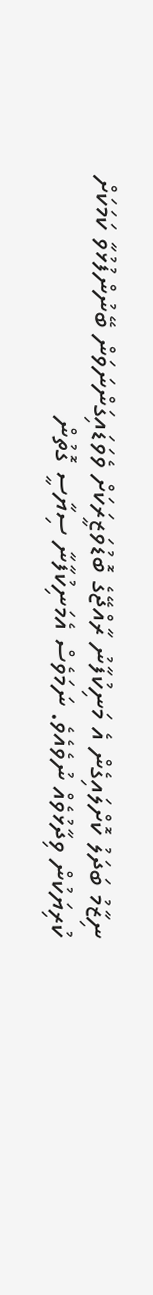ނިޒާމު ބަދަލު ކޮށްލައިގެން އެ މަނިކުފާނު ރާއްޖޭގެ ބޮޑުވަޒީރަކަށް ވެވަޑައިގަންނަވަން ބޭނުންފުޅުވާ ކަމަކަށް ކުރިޔަކުން ވިދާޅުވެއް ނުވެއެވެ. ނަމަވެސް އެމަނިކުފާނާ ސިޔާސީ ގޮތުން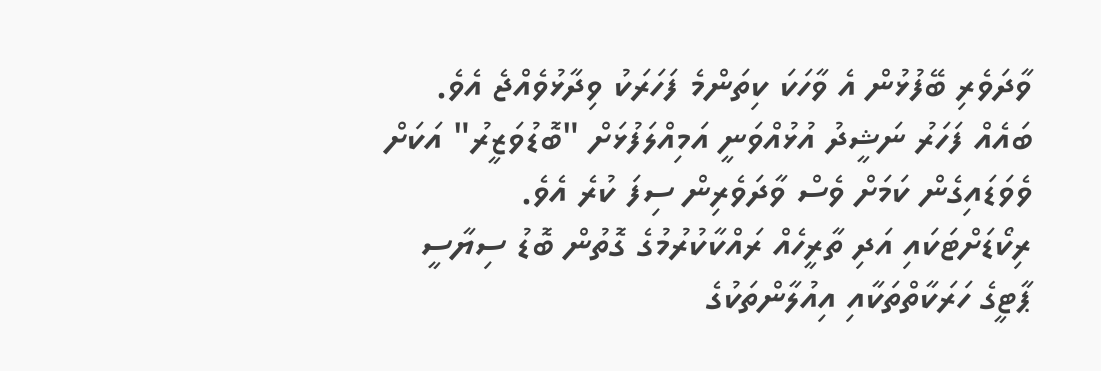ވާދަވެރި ބޭފުޅުން އެ ވާހަކަ ކިތަންމެ ފަހަރަކު ވިދާޅުވެއްޖެ އެވެ. ބައެއް ފަހަރު ނަޝީދު އުޅުއްވަނީ އަމިއްލަފުޅަށް "ބޮޑުވަޒީރު" އަކަށް ވެވަޑައިގެން ކަމަށް ވެސް ވާދަވެރިން ސިފަ ކުރެ އެވެ.
ރިކޯޑަށްޓަކައި އަދި ތާރީހެއް ރައްކާކުރުމުގެ ގޮތުން ބޮޑު ސިޔާސީ ޕާޓީގެ ހަރަކާތްތަކާއި އިއުލާންތަކުގެ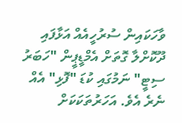ވާހަކައިން ސުރުހީއެއް އަޅާފައި ދޫކޮށްލާ ގޮތަށް އެމްޑީޕީން "ހަބަރު ސިޓީ" ނަމުގައި ކުޑަ "ފޮޅި" އެއް ނެރެ އެވެ. އަހަރުތަކަކަށް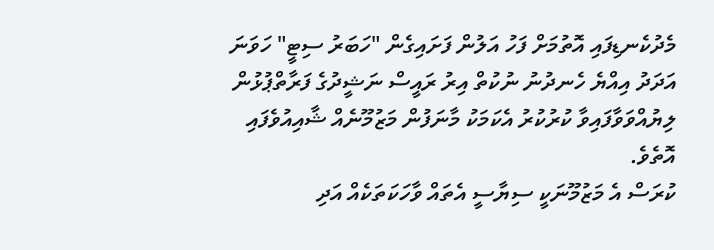މެދުކެނޑިފައި އޮތުމަށް ފަހު އަލުން ފަށައިގެން "ހަބަރު ސިޓީ" ހަވަނަ އަދަދު އިއްޔެ ހެނދުނު ނުކުތް އިރު ރައީސް ނަޝީދުގެ ފަރާތްޕުޅުން ލިޔުއްވަވާފައިވާ ކުރުކުރު އެކަމަކު މާނަފުން މަޒުމޫނެއް ޝާއިއުވެފައި އޮތެވެ.
ކުރަސް އެ މަޒުމޫނަކީ ސިޔާސީ އެތައް ވާހަކަތަކެއް އަދި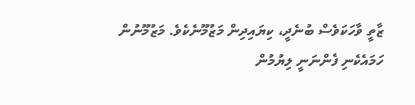ޒާތީ ވާހަކަވެސް ބުނެދީ، ކިޔައިދިން މަޒުމޫނެކެވެ. މަޒުމޫނުން ހަމައެކެނި ފެންނަނީ ލިޔުމުން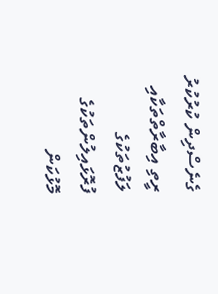ގެނެސްދިން ކުރުކުރު ރީތި އިބާރާތްތަކާއި ލަފުޒުތަކުގެ ފުރޮޅައިލުންތަކުގެ މޮޅުކަން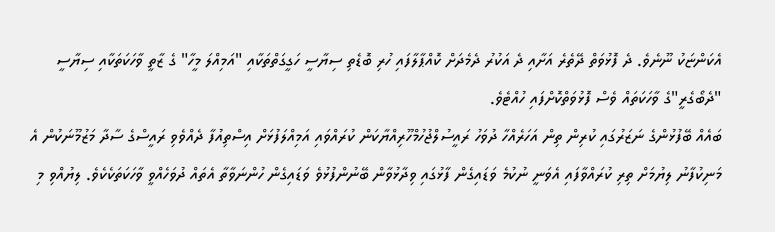އެކަންޏަކު ނޫނެވެ. ދެ ފޮޅުވަތް ދޭތެރެ އަށާއި ދެ އަކުރު ދެމެދަށް ކޮއްޕާލާފައި ހުރި ބޮޑެތި ސިޔާސީ ހަގީގަތްތަކާއި "އަމިއްލަ މީހާ" ގެ ޒާތީ ވާހަކަތަކާއި ސިޔާސީ "ދެބޯގެރީ"ގެ ވާހަކަތައް ވެސް ފޮޅުވަތްކޮށްފައި ހުއްޓެވެ.
ބައެއް ބޭފުޅުންގެ ނަޒަރުގައި ކުރިން ތިން އަހަރެއްހާ ދުވަހު ރައީސުލްޖުހުމްހޫރިއްޔާކަން ކުރައްވައި އަމިއްލަފުޅަށް އިސްތިއުފާ ދެއްވެވި ރައީސްގެ ސާދާ މަޒުމޫނަކުން އެ މަނިކުފާނު ލިޔުމަށް ތިރި ކުރައްވާފައި އެވަނީ ނުކުމެ ވަޑައިގެން ފާޅުގައި ވިދާޅުވާން ބޭނުންފުޅުވެ ވަޑައިގެން ހުންނަވާތާ އެތައް ދުވަހެއްވީ ވާހަކަތަކެކެވެ. ލިޔުއްވި މި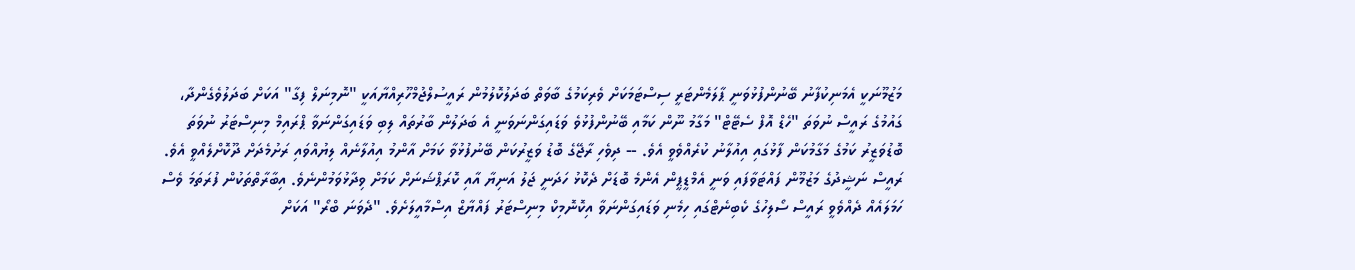މަޒުމޫނަކީ އެމަނިކުފާނު ބޭނުންފުޅުވަނީ ޕާލަމެންޓަރީ ސިސްޓަމަކަށް ވެރިކަމުގެ ބާވަތް ބަދަލުކޮލުމުން ރައީސުލްޖުމްހޫރިއްޔާއަކީ "ނޮމިނަލް ފިގާ" އަކަށް ބަދަލުވެގެންދާ، ގައުމުގެ ރައީސް ނުވަތަ "ހެޑް އޮފް ސެޓޭޓް" މަގާމު ނޫން ކަމާއި ބޭނުންފުޅުވެ ވަޑައިގަންނަވަނީ އެ ބަދަލުން ބާރުތައް ލިބި ވަޑައިގަންނަވާ ޕްރައިމް މިނިސްޓަރު ނުވަތަ ބޮޑުވަޒީރު ކަމުގެ މަގާމުކަން ފާޅުގައި އިއުލާނު ކުރެއްވެވީ އެވެ. -- ދިވެހި ރާޖޭގެ ބޮޑު ވަޒީރުކަން ބޭނުފުޅުވާ ކަމަށް އާންމު އިއުލާނެއް ލިޔުއްވައި ރަށުމެދަށް ދޫކޮށްލެއްވީ އެވެ.
ރައީސް ނަޝީދުގެ މަޒުމޫން ފައްޓަވާފައި ވަނީ އެމްޑީޕީން އެންމެ ބޮޑަށް ދެކޮޅު ހަދަނީ ޖަލު އަނިޔާ އާއި ކޮރަޕްޝަނަށް ކަމަށް ވިދާޅުވަމުންނެވެ. އިބާރާތްތަކުން ފުރަތަމަ ވެސް ހަމަލައެއް ދެއްވެވީ ރައީސް ސޯލިހުގެ ކެބިނެޓްގައި ހިމެނި ވަޑައިގަންނަވާ އިކޮނޮމިކް މިނިސްޓަރު ފައްޔާޒް އިސްމާއީލަށެވެ. "ދެވަނަ ބްރޯ" އަކަށް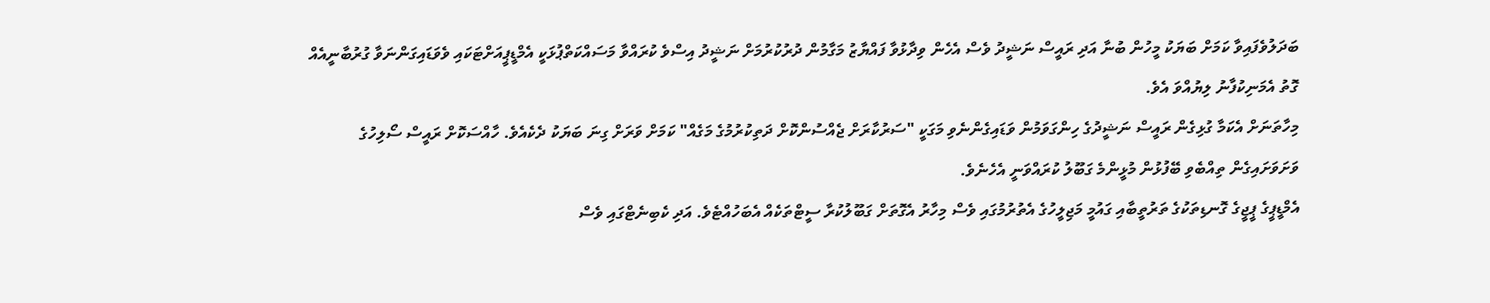ބަދަލުވެފައިވާ ކަމަށް ބަޔަކު މީހުން ބުނާ އަދި ރައީސް ނަޝީދު ވެސް އެހެން ވިދާޅުވާ ފައްޔާޒު މަގާމުން ދުރުކުރުމަށް ނަޝީދު އިސްވެ ކުރައްވާ މަސައްކަތްޕުޅަކީ އެމްޑީޕީއަށްޓަކައި ވެވަޑައިގަންނަވާ ގުރުބާނީއެއް ގޮތު އެމަނިކުފާނު ލިޔުއްވަ އެވެ.
މިހާތަނަށް އެކަމާ ގުޅިގެން ރައީސް ނަޝީދުގެ ހިންގަވަމުން ވަޑައިގެންނެވި މަގަކީ "ސަރުކާރަށް ޖެއްސުންކޮށް ދަތިކުރުމުގެ މަގެއް" ކަމަށް ވަރަށް ގިނަ ބަޔަކު ދެކެއެވެ. ހާއްސަކޮށް ރައީސް ސޯލިހުގެ ވަށަވަށައިގެން ތިއްބެވި ބޭފުޅުން މުޅީންމެ ގަބޫލު ކުރައްވަނީ އެހެނެވެ.
އެމްޑީޕީގެ ޕީޖީގެ ގޮނޑިތަކުގެ ތަރުތީބާއި ގައުމީ މަޖިލީހުގެ އެތުރުމުގައި ވެސް މިހާރު އެގޮތަށް ގަބޫލުކުރާ ސީޓްތަކެއް އެބަހުއްޓެވެ. އަދި ކެބިނެޓްގައި ވެސް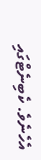އެހެނެވެ. ކެބިނެޓްގައި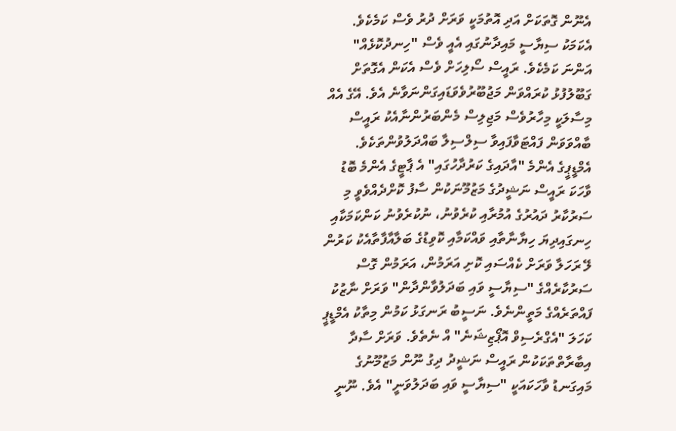އެނޫން ގޮތަކަށް އަދި އޮތުމަކީ ވަރަށް ދުރު ވެސް ކަމެކެވެ. އެކަމަކު ސިޔާސީ މައިދާނުގައި އެއީ ވެސް "ހިނދުކޮޅެއް" އަންނަ ކަމެކެވެ. ރައީސް ސޯލިހަށް ވެސް އެކަން އެގޮތަށް ގަބޫލުފުޅު ކުރައްވަން މަޖުބޫރުވެވަޑައިގަންނަވާނެ އެވެ. އޭގެ އެއް މިސާލަކީ މިހާރުވެސް މަޖިލިސް މެންބަރުންނާއެކު ރައީސް ބާއްވަވަން ފައްޓަވާފައިވާ ސިލްސިލާ ބައްދަލުވުންތަކެވެ.
އެމްޑީޕީގެ އެންމެ "އާދައިގެ ކަރުދާހުގައި" އެ ޕާޓީގެ އެންމެ ބޮޑު ވާހަކަ ރައީސް ނަޝީދުގެ މަޒުމޫނަކުން ސާފު ކޮށްދެއްވެވީ މި ސަރުކާރު ދައުރުގެ އުމުރާއި ކުރެވުނު، ނުކުރެވުނު ކަންކަމަކާއި ހިނގައިދިޔަ ހިޔާނާތާއި ވައްކަމާއި ކޮވިޑުގެ ބަލާއާފާތާއެކު ކަރުން ލޭ ރަހަލާ ވަރަށް ކެއްސައި ކޮށި އަރަމުން، އަރަމުން ގޮސް ސަރުކާރެއްގެ "ސިޔާސީ ވައި ބަދަލުވާންދާން" ވަރަށް ނާޒުކު ފައްތަރެއްގެ މަތީންނެވެ. ނަސީބު ރަނގަޅު ކަމުން މިތާކު އެމްޑީޕީ ކަހަލަ "އެގްރެސިވް އޮޕޯޒިޝަނެ" އް ނެތެވެ. ވަރަށް ސާދާ އިބާރާތްތަކަކުން ރައީސް ނަޝީދު ދިގު ނޫން މަޒުމޫނުގެ މައިގަނޑު ވާހަކައަކީ "ސިޔާސީ ވައި ބަދަލުވަނީ" އެވެ. ނޫނީ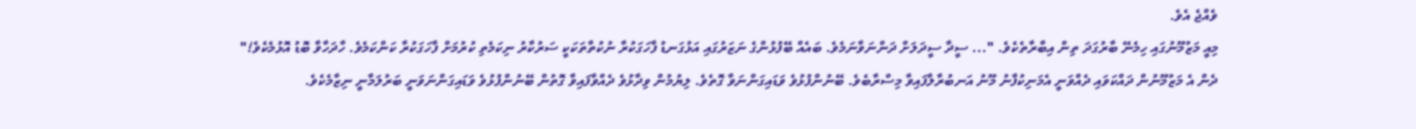ވެއްޖެ އެވެ.
މިއީ މަޒުމޫނުގައި ހިމެނޭ ބާރުގަދަ ތިން އިބާރާތެކެވެ. "... ސީދާ ސީދަލަށް ދަންނަވާނަމެވެ. ބައެއް ބޭފުޅުންގެ ނަޒަރުގައި އަޅުގަނޑު ފާހަގަކުރާ ނުކުތާތަކަކީ ސަރުކާރު ނިކަމެތި ކުރުމަށް ފާހަގަކުރާ ކަންކަމެވެ. ހާދަހާވާ ބޮޑު އޮޅުމެކެވެ!"
ދެން އެ މަޒުމޫނުން ދައްކަވައި ދެއްވަނީ އެމަނިކުފާނު މޫނު އަނބުރާލާފައިވާ މިސްރާބެވެ. ބޭނުންފުޅުވެ ވަޑައިގަންނަވާ ގޮތެވެ. ލިޔުމުން ވިދާޅުވެ ދެއްވާފައިވާ ގޮތުން ބޭނުންފުޅުވެ ވަޑައިގަންނަވަނީ ބަރުލަމާނީ ނިޒާމެކެވެ.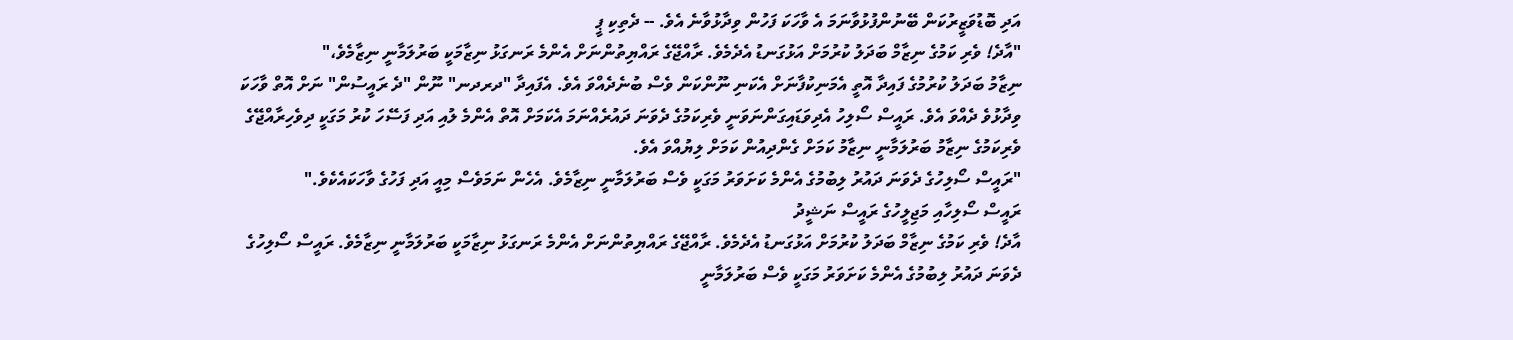އަދި ބޮޑުވަޒީރުކަން ބޭނުންފުޅުވާނަމަ އެ ވާހަކަ ފަހުން ވިދާޅުވާނެ އެވެ. -- ދެތިކި ޕީ
"އާދެ! ވެރި ކަމުގެ ނިޒާމް ބަދަލު ކުރުމަށް އަޅުގަނޑު އެދެމެވެ. ރާއްޖޭގެ ރައްޔިތުންނަށް އެންމެ ރަނގަޅު ނިޒާމަކީ ބަރުލަމާނީ ނިޒާމެވެ،"
ނިޒާމު ބަދަލު ކުރުމުގެ ފައިދާ އޮތީ އެމަނިކުފާނަށް އެކަނި ނޫންކަން ވެސް ބުނެދެއްވަ އެވެ. އެފައިދާ "ދރދނ" ނޫން "ދެ ރައީސުން" ނަށް އޮތް ވާހަކަ ވިދާޅުވެ ދެއްވަ އެވެ. ރައީސް ސޯލިހު އެދިވަޑައިގަންނަވަނީ ވެރިކަމުގެ ދެވަނަ ދައުރެއްނަމަ އެކަމަށް އޮތް އެންމެ ލުއި އަދި ފަސޭހަ ކުރު މަގަކީ ދިވެހިރާއްޖޭގެ ވެރިކަމުގެ ނިޒާމު ބަރުލަމާނީ ނިޒާމު ކަމަށް ގެންދިއުން ކަމަށް ލިޔުއްވަ އެވެ.
"ރައީސް ސޯލިހުގެ ދެވަނަ ދައުރު ލިބުމުގެ އެންމެ ކަށަވަރު މަގަކީ ވެސް ބަރުލަމާނީ ނިޒާމެވެ. އެހެން ނަމަވެސް މިއީ އަދި ފަހުގެ ވާހަކައެކެވެ."
ރައީސް ސޯލިހާއި މަޖިލީހުގެ ރައީސް ނަޝީދު
އާދެ! ވެރި ކަމުގެ ނިޒާމް ބަދަލު ކުރުމަށް އަޅުގަނޑު އެދެމެވެ. ރާއްޖޭގެ ރައްޔިތުންނަށް އެންމެ ރަނގަޅު ނިޒާމަކީ ބަރުލަމާނީ ނިޒާމެވެ. ރައީސް ސޯލިހުގެ ދެވަނަ ދައުރު ލިބުމުގެ އެންމެ ކަށަވަރު މަގަކީ ވެސް ބަރުލަމާނީ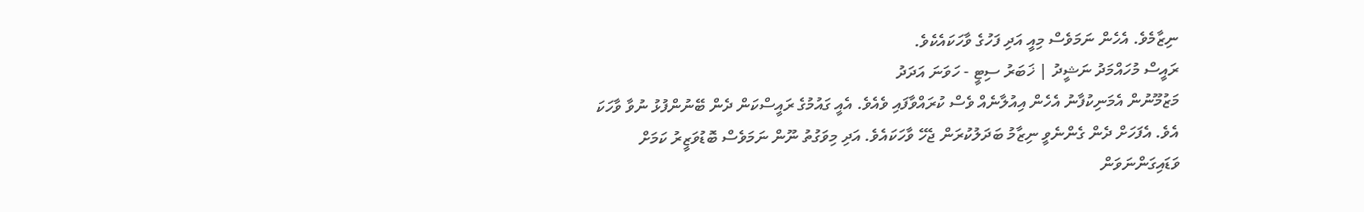ނިޒާމެވެ. އެހެން ނަމަވެސް މިއީ އަދި ފަހުގެ ވާހަކައެކެވެ.
ރައީސް މުހައްމަދު ނަޝީދު | ޚަބަރު ސިޓީ - ހަވަނަ އަދަދު
މަޒުމޫނުން އެމަނިކުފާނު އެހެން އިއުލާނެއް ވެސް ކުރައްވާފައި ވެއެވެ. އެއީ ގައުމުގެ ރައީސްކަން ދެން ބޭނުންފުޅު ނުވާ ވާހަކަ އެވެ. އެފަހަށް ދެން ގެންނެވީ ނިޒާމު ބަދަލުކުރަން ޖެހޭ ވާހަކައެވެ. އަދި މިވަގުތު ނޫން ނަމަވެސް ބޮޑުވަޒީރު ކަމަށް ވަޑައިގަންނަވަން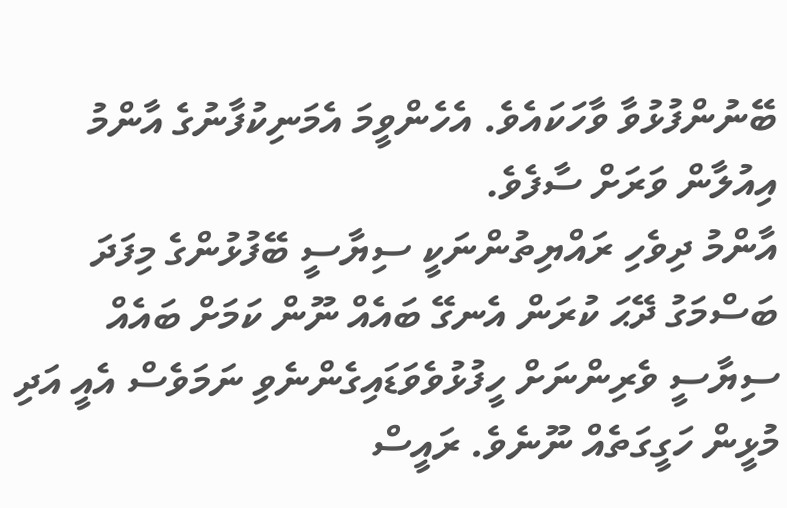ބޭނުންފުޅުވާ ވާހަކައެވެ. އެހެންވީމަ އެމަނިކުފާނުގެ އާންމު އިއުލާން ވަރަށް ސާފެވެ.
އާންމު ދިވެހި ރައްޔިތުންނަކީ ސިޔާސީ ބޭފުޅުންގެ މިފަދަ ބަސްމަގު ދޭޙަ ކުރަން އެނގޭ ބައެއް ނޫން ކަމަށް ބައެއް ސިޔާސީ ވެރިންނަށް ހީފުޅުވެވަޑައިގެންނެވި ނަމަވެސް އެއީ އަދި މުޅީން ހަގީގަތެއް ނޫނެވެ. ރައީސް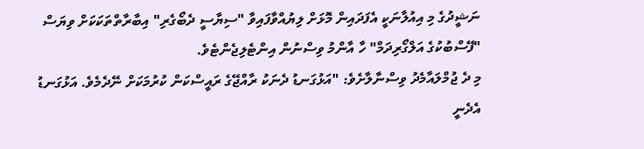ނަޝީދުގެ މި އިއުލާނަކީ އެފަދައިން މޮޅަށް ލިޔުއްވާފައިވާ "ސިޔާސީ ދެބޯގެރި" އިބާރާތްތަކަކަށް ވިޔަސް "ފޭސްބުކުގެ އަލްގޯރިދަމް" ހާ އާންމު ވިސްނުން އިންޓެލިޖެންޓެވެ.
މި ދެ ޖުމްލައާމެދު ވިސްނާލާށެވެ: "އަޅުގަނޑު ދެނަކު ރާއްޖޭގެ ރައީސްކަން ކުރުމަކަށް ނޭދެމެވެ. އަޅުގަނޑު އެދެނީ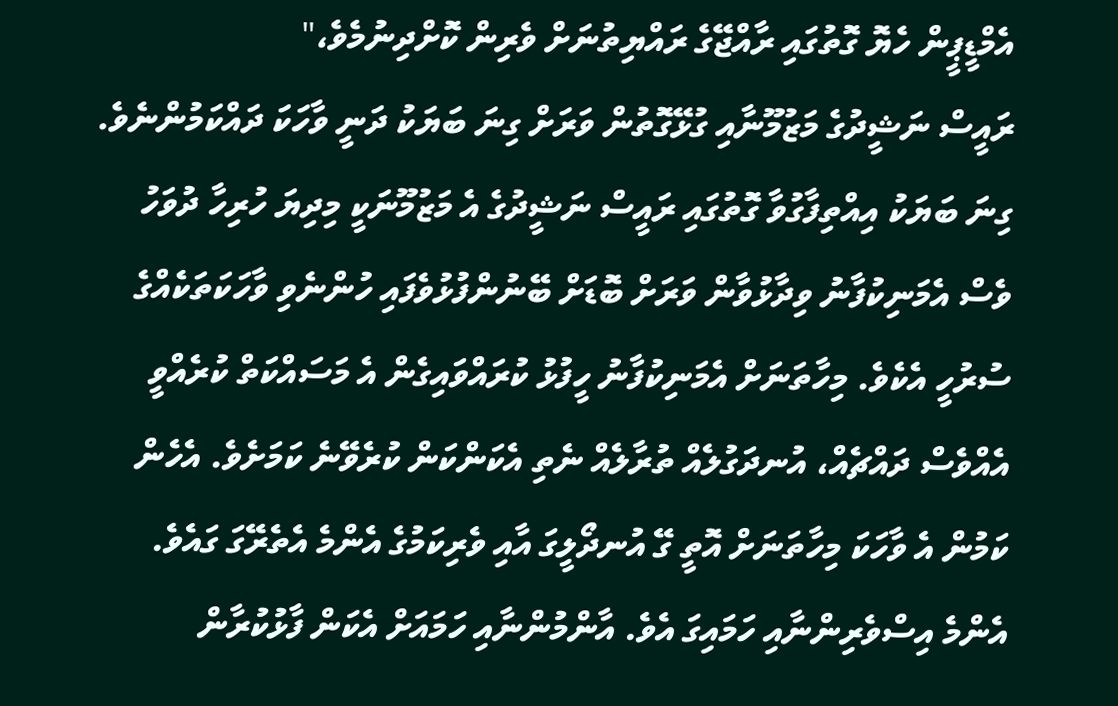އެމްޑީޕީން ހެޔޮ ގޮތުގައި ރާއްޖޭގެ ރައްޔިތުނަށް ވެރިން ކޮށްދިނުމެވެ،"
ރައީސް ނަޝީދުގެ މަޒުމޫނާއި ގުޅޭގޮތުން ވަރަށް ގިނަ ބަޔަކު ދަނީ ވާހަކަ ދައްކަމުންނެވެ. ގިނަ ބަޔަކު އިއްތިފާގުވާ ގޮތުގައި ރައީސް ނަޝީދުގެ އެ މަޒުމޫނަކީ މިދިޔަ ހުރިހާ ދުވަހު ވެސް އެމަނިކުފާނު ވިދާޅުވާން ވަރަށް ބޮޑަށް ބޭނުންފުޅުވެފައި ހުންނެވި ވާހަކަތަކެއްގެ ސުރުހީ އެކެވެ. މިހާތަނަށް އެމަނިކުފާނު ހީފުޅު ކުރައްވައިގެން އެ މަސައްކަތް ކުރެއްވީ އެއްވެސް ދައްޗެއް، އުނދަގުލެއް ތުރާލެއް ނެތި އެކަންކަން ކުރެވޭނެ ކަމަށެވެ. އެހެން ކަމުން އެ ވާހަކަ މިހާތަނަށް އޮތީ ގޭ އުނދޯލީގަ އާއި ވެރިކަމުގެ އެންމެ އެތެރޭގަ ގައެވެ. އެންމެ އިސްވެރިންނާއި ހަމައިގަ އެވެ. އާންމުންނާއި ހަމައަށް އެކަން ފާޅުކުރާން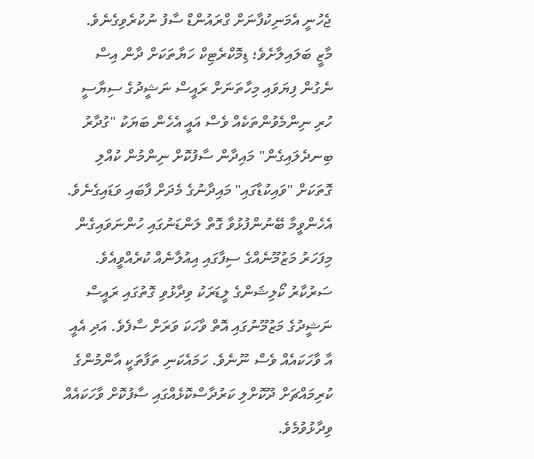ޖެހުނީ އެމަނިކުފާނަށް ގްރައުންޑް ސާފު ނުކުރެވިގެނެވެ.
މާޒީ ބަލައިލާށެވެ؛ ޑިމޮކްރެޓިކް ހަޔާތަކަށް ދާން އިސް ނެގުން ފިޔަވައި މިހާތަނަށް ރައީސް ނަޝީދުގެ ސިޔާސީ ހުރި ނިންމެވުންތަކެއް ވެސް އައީ އެހެން ބަޔަކު "ގުދާރު ބިނދެލައިގެން" މައިދާން ސާފުކޮށް ނިންމުން ކުއްލި ގޮތަކަށް "ވައިކުޑާގައި" މައިދާނުގެ މެދަށް ފާބައި ވަޑައިގެނެވެ. އެހެންވީމާ ބޭނުންފުޅުވާ ގޮތް ލަންޑަނުގައި ހުންނަވައިގެން މިފަހަރު މަޒުމޫނެއްގެ ސިފާގައި އިއުލާނެއް ކުރެއްވީއެވެ.
ސަރުކާރު ކޯލިޝަންގެ ލީޑަރަކު ވިދާޅުވި ގޮތުގައި ރައީސް ނަޝީދުގެ މަޒުމޫނުގައި އޮތް ވާހަކަ ވަރަށް ސާފެވެ. އަދި އެއީ އާ ވާހަކައެއް ވެސް ނޫނެވެ. ހަމައެކަނި ތަފާތަކީ އާންމުންގެ ކުރިމައްޗަށް ދޫކޮށްލި ކަރުދާސްކޮޅެއްގައި ސާފުކޮށް ވާހަކައެއް ވިދާޅުވުމެވެ.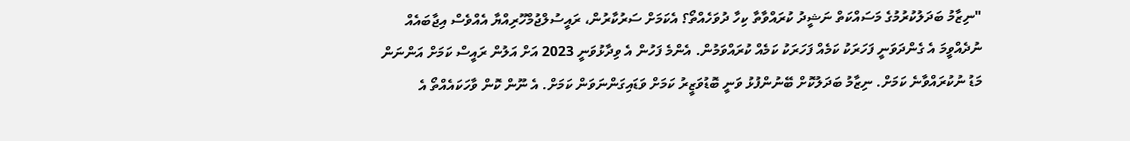"ނިޒާމު ބަދަލުކުރުމުގެ މަސައްކަތް ނަޝީދު ކުރައްވާތާ ކިހާ ދުވަހެއްތޯ؟ އެކަމަށް ސަރުކާރުން، ރައީސުލްޖުމްހޫރިއްޔާ އެއްވެސް އިޖާބައެއް ނުދެއްވީމަ އެ ގެންދަވަނީ ފަހަރަކު ކަމެއް ފަހަރަކު ކަމެއް ކުރައްވަމުން. އެންމެ ފަހުން އެ ވިދާޅުވަނީ 2023 އަށް އަލުން ރައީސް ކަމަށް އަންނަން މަޑު ނުކުރައްވާނެ ކަމަށް. ނިޒާމު ބަދަލުކޮށް ބޭނުންފުޅު ވަނީ ބޮޑުވަޒީރު ކަމަށް ވަޑައިގަންނަވަން ކަމަށް. އެ ނޫން ކޮން ވާހަކައެއްތޯ އެ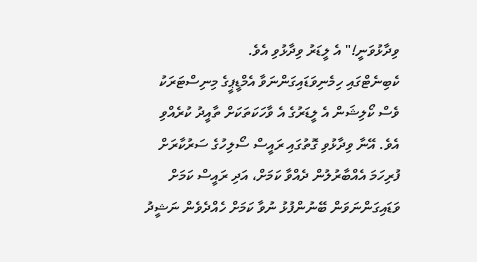ވިދާޅުވަނީ!" އެ ލީޑަރު ވިދާޅުވި އެވެ.
ކެބިނެޓްގައި ހިމެނިވަޑައިގަންނަވާ އެމްޑީޕީގެ މިނިސްޓަރަކު ވެސް ކޯލިޝަން އެ ލީޑަރުގެ އެ ވާހަކަތަކަށް ތާއީދު ކުރެއްވި އެވެ. އޭނާ ވިދާޅުވި ގޮތުގައި ރައީސް ސޯލިހުގެ ސަރުކާރަށް ފުރިހަމަ އެއްބާރުލުން ދެއްވާ ކަމަށް، އަދި ރައީސް ކަމަށް ވަޑައިގަންނަވަން ބޭނުންފުޅު ނުވާ ކަމަށް ހެއްދެވެން ނަޝީދު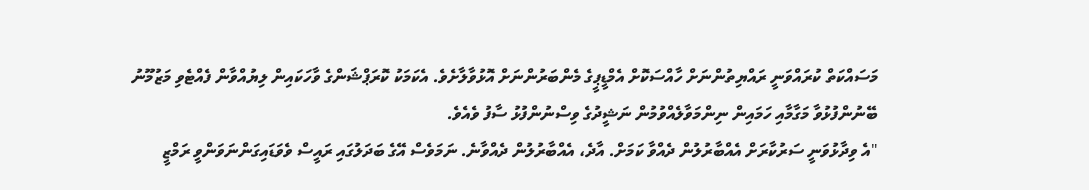މަސައްކަތް ކުރައްވަނީ ރައްޔިތުންނަށް ހާއްސަކޮށް އެމްޑީޕީގެ މެންބަރުންނަށް އޮޅުވާލާށެވެ. އެކަމަކު ކޮރަޕްޝަންގެ ވާހަކައިން ލިޔުއްވާން ފެއްޓެވި މަޒުމޫނު ބޭނުންފުޅުވާ މަގާމާއި ހަމައިން ނިންމަވާލެއްވުމުން ނަޝީދުގެ ވިސްނުންފުޅު ސާފު ވެއެވެ.
"އެ ވިދާޅުވަނީ ސަރުކާރަށް އެއްބާރުލުން ދެއްވާ ކަމަށް. އާދެ، އެއްބާރުލުން ދެއްވާނެ. ނަމަވެސް އޭގެ ބަދަލުގައި ރައީސް ވެވަޑައިގަންނަވަންވީ ރަމްޒީ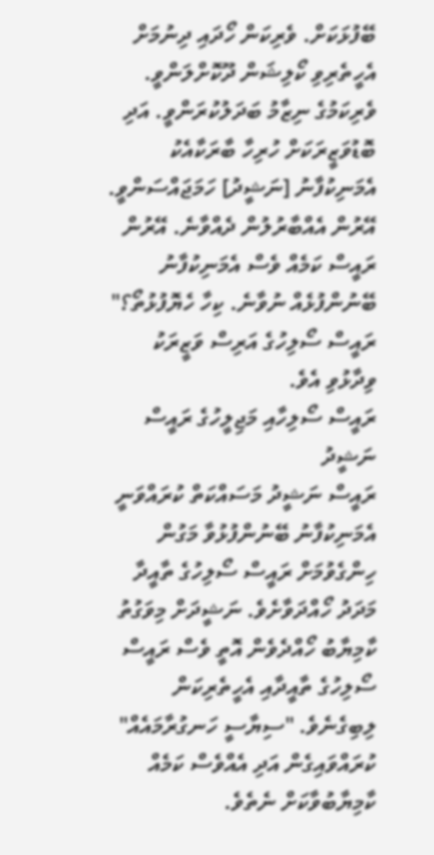ބޭފުޅަކަށް. ވެރިކަން ހޯދައި ދިނުމަށް އެހީތެރިވި ކޯލިޝަން ދޫކޮށްލަންވީ. ވެރިކަމުގެ ނިޒާމު ބަދަލުކުރަންވީ. އަދި ބޮޑުވަޒީރަކަށް ހުރިހާ ބާރަކާއެކު އެމަނިކުފާނު [ނަޝީދު] ހަމަޖައްސަންވީ. އޭރުން އެއްބާރުލުން ދެއްވާނެ. އޭރުން ރައީސް ކަމެއް ވެސް އެމަނިކުފާނު ބޭނުންފުޅެއް ނުވާނެ. ކިހާ ހެޔޮފުޅުތޯ؟" ރައީސް ސޯލިހުގެ އަރިސް ވަޒީރަކު ވިދާޅުވި އެވެ.
ރައީސް ސޯލިހާއި މަޖިލީހުގެ ރައީސް ނަޝީދު
ރައީސް ނަޝީދު މަސައްކަތް ކުރައްވަނީ އެމަނިކުފާނު ބޭނުންފުޅުވާ މަގުން ހިންގެވުމަށް ރައީސް ސޯލިހުގެ ތާއީދާ މަދަދު ހޯއްދަވާށެވެ. ނަޝީދަށް މިވަގުތު ކާމިޔާބު ހޯއްދެވެން އޮތީ ވެސް ރައީސް ސޯލިހުގެ ތާއީދާއި އެހީތެރިކަން ލިބިގެނެވެ. "ސިޔާސީ ހަނގުރާމައެއް" ކުރައްވައިގެން އަދި އެއްވެސް ކަމެއް ކާމިޔާބުވާކަށް ނެތެވެ.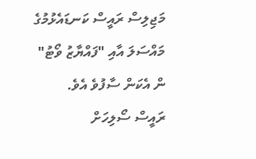މަޖިލިސް ރައީސް ކަނޑައެޅުމުގެ މައްސަލަ އާއި "ފައްޔާޒު ވޯޓު" ން އެކަން ސާފުވެ އެވެ.
ރައީސް ސޯލިހަށް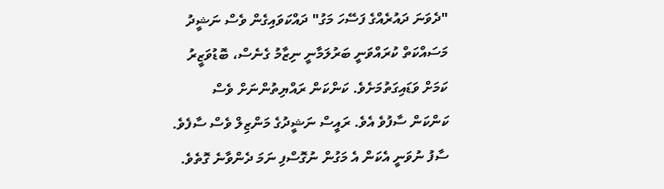"ދެވަނަ ދައުރެއްގެ ފަސޭހަ މަގު" ދައްކަވައިގެން ވެސް ނަޝީދު މަސައްކަތް ކުރައްވަނީ ބަރުލަމާނީ ނިޒާމު ގެނެސް، ބޮޑުވަޒީރު ކަމަށް ވަޑައިގަތުމަށެވެ. ކަންކަން ރައްޔިތުންނަށް ވެސް ކަންކަން ސާފުވެ އެވެ. ރައީސް ނަޝީދުގެ މަންޒިލް ވެސް ސާފެވެ. ސާފު ނުވަނީ އެކަން އެ މަގުން ނުގޮސްފި ނަމަ ދެންވާނެ ގޮތެވެ.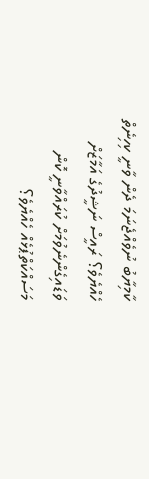ކާމިޔާބު ނުވެއްޖެނަމަ ދެން ވާނީ ކިހިނެތް ހެއްޔެވެ؟ ރައީސް ނަޝީދުގެ އަމާޒަށް ވަޑައިގެންނެވުމަށް ކުރައްވާނީ ކޮން މަސައްކަތްޕުޅެއް ހެއްޔެވެ؟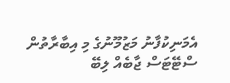އެމަނިކުފާނު މަޒުމޫނުގެ މި އިބާރާތުން ސްޓޭޓަސް ޖާބެއް ލިބޭ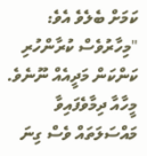ކަމަށް ބެލެވެ އެވެ: "މިހާރުވެސް ކުރާންހުރި ކަންކަން މަދީއެއް ނޫނެވެ. މީހާއާ ދިމާވެފައިވާ މައްސަލަތައް ވެސް ގިނަ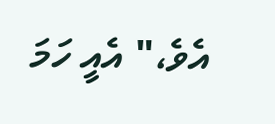އެވެ،" އެއީ ހަމަ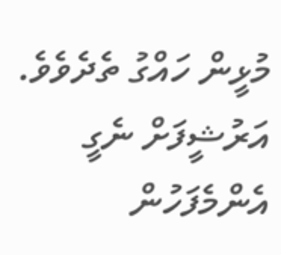މުޅީން ހައްގު ތެދެވެވެ.
އަރުޝީފަށް ނެގީ
އެންމެފަހުން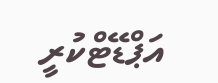އަޕްޑޭޓްކުރީ